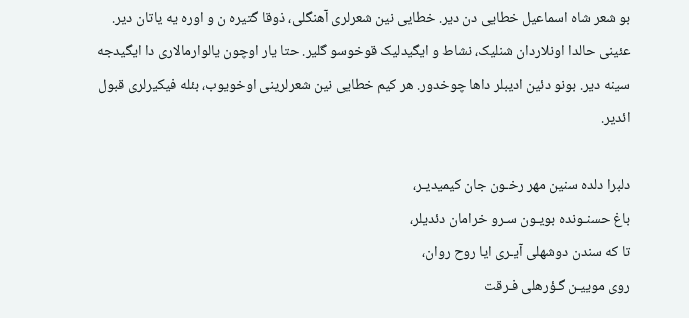بو شعر شاه اسماعیل خطایی دن دیر. خطایی نین شعرلری آهنگلی، ذوقا گتیره ن و اوره یه یاتان دیر. عئینی حالدا اونلاردان شنلیک، نشاط و ایگیدلیک قوخوسو گلیر. حتا یار اوچون یالوارمالاری دا ایگیدجه سینه دیر. بونو دئین ادیبلر داها چوخدور. هر کیم خطایی نین شعرلرینی اوخویوب، بئله فیکیرلری قبول ائدیر.

دلبرا دلده سنین مهر رخـون جان کیمیدیـر،
باغ حسنـونده بویـون سـرو خرامان دئدیلر،
تا که سندن دوشهلی آیـری ایا روح روان،
روی موییـن گـؤرهلی فـرقت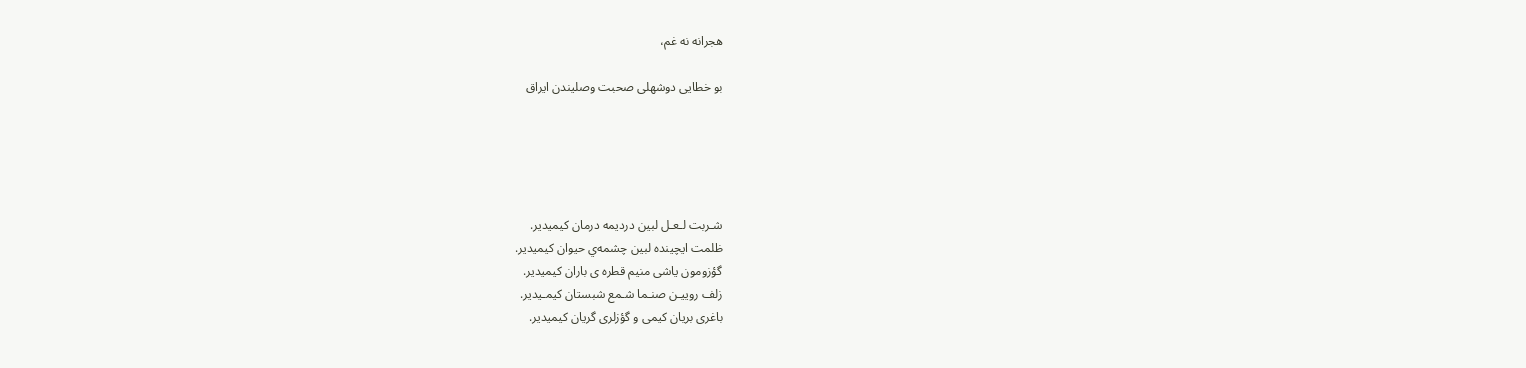هجرانه نه غم،

بو خطایی دوشهلی صحبت وصلیندن ایراق





شـربت لـعـل لبین دردیمه درمان کیميدیر.
ظلمت ایچینده لبین چشمه‌ي حیوان كیمیدیر.
گؤزومون یاشی منیم قطره ی باران کیمیدیر.
زلف روییـن صنـما شـمع شبستان کیمـیدیر.
باغری بریان کیمی و گؤزلری گریان کیمیدیر.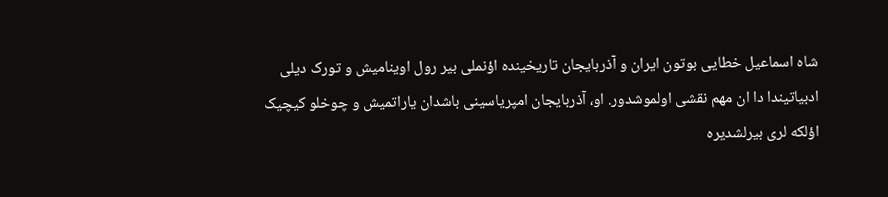شاه اسماعیل خطایی بوتون ایران و آذربایجان تاریخینده اؤنملی بیر رول اوینامیش و تورک دیلی ادبیاتیندا دا ان مهم نقشی اولموشدور. او، آذربایجان امپریاسینی باشدان یاراتمیش و چوخلو کیچیک اؤلکه لری بیرلشدیره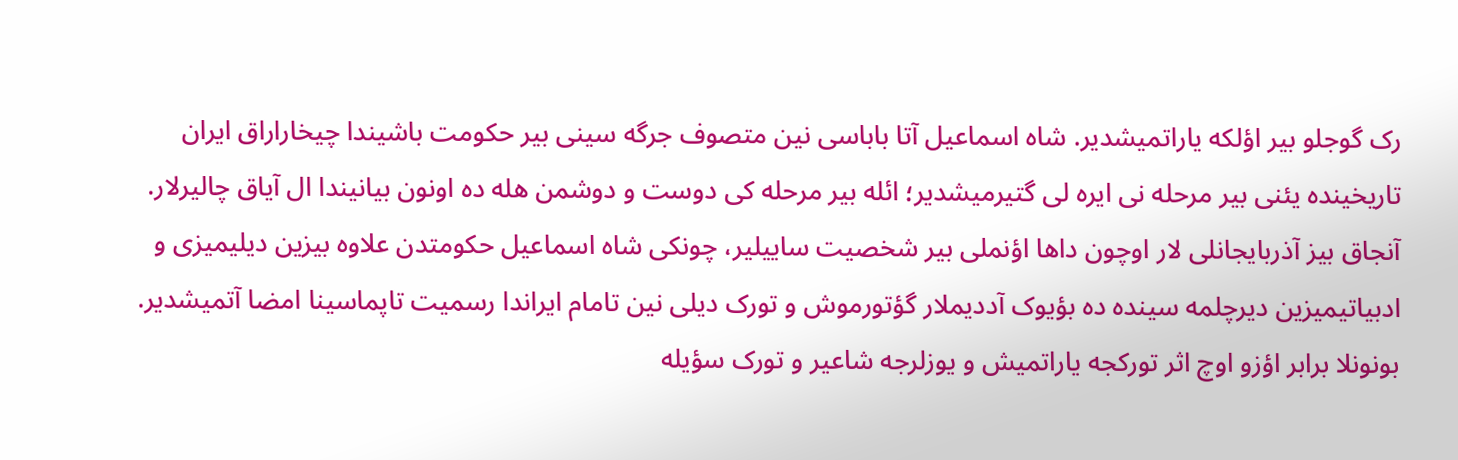رک گوجلو بیر اؤلکه یاراتمیشدیر. شاه اسماعیل آتا باباسی نین متصوف جرگه سینی بیر حکومت باشیندا چیخاراراق ایران تاریخینده یئنی بیر مرحله نی ایره لی گتیرمیشدیر؛ ائله بیر مرحله کی دوست و دوشمن هله ده اونون بیانیندا ال آیاق چالیرلار. آنجاق بیز آذربایجانلی لار اوچون داها اؤنملی بیر شخصیت ساییلیر، چونکی شاه اسماعیل حکومتدن علاوه بیزین دیلیمیزی و ادبیاتیمیزین دیرچلمه سینده ده بؤیوک آددیملار گؤتورموش و تورک دیلی نین تامام ایراندا رسمیت تاپماسینا امضا آتمیشدیر. بونونلا برابر اؤزو اوچ اثر تورکجه یاراتمیش و یوزلرجه شاعیر و تورک سؤیله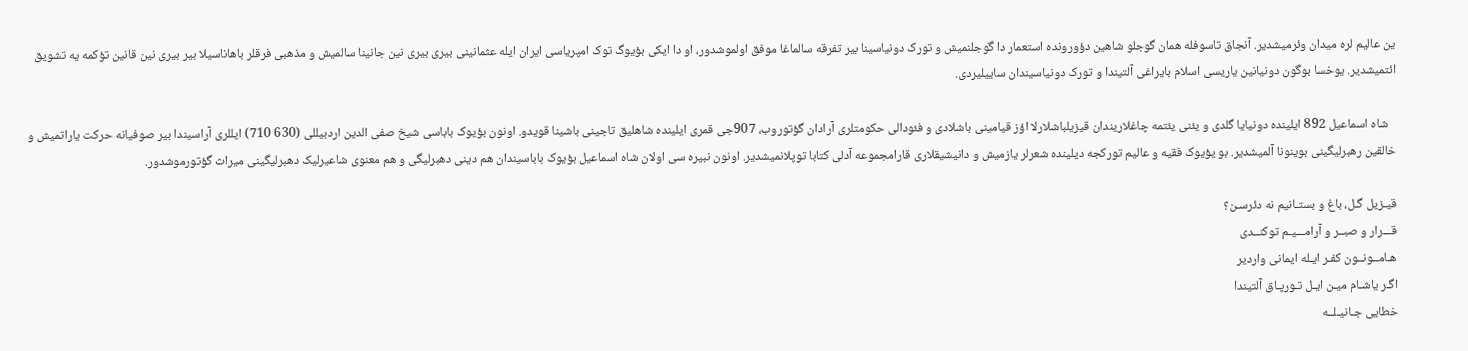ین عالیم لره میدان وئرمیشدیر. آنجاق تاسوفله همان گوجلو شاهین دؤورونده استعمار دا گوجلنمیش و تورک دونیاسینا بیر تفرقه سالماغا موفق اولموشدور، او دا ایکی بؤیوگ توک امپریاسی ایران ایله عثمانینی بیری بیری نین جانینا سالمیش و مذهبی فرقلر باهاناسیلا بیر بیری نین قانین تؤکمه یه تشویق ائتمیشدیر. یوخسا بوگون دونیانین یاریسی اسلام بایراغی آلتیندا و تورک دونیاسیندان ساییلیردی.

   شاه اسماعیل 892 ایلینده دونیایا گلدی و یئنی یئتمه چاغلاریندان قیزیلباشلارلا اؤز قیامینی باشلادی و فئودالی حکومتلری آرادان گؤتوروب، 907جی قمری ایلینده شاهلیق تاجینی باشینا قویدو. اونون بؤیوک باباسی شیخ صفی الدین اردبیللی (630 710) ایللری آراسیندا بیر صوفیانه حرکت یاراتمیش و خالقین رهبرلیگینی بوینونا آلمیشدیر. بو یؤیوک فقیه و عالیم تورکجه دیلینده شعرلر یازمیش و دانیشیقلاری قارامجموعه آدلی کتابا توپلانمیشدیر. اونون نبیره سی اولان شاه اسماعیل بؤیوک باباسیندان هم دینی دهبرلیگی و هم معنوی شاعیرلیک دهبرلیگینی میراث گؤتورموشدور.

قیـزیل گـل، باغ و بستـانیم نه دئرسـن؟
قـــرار و صبــر و آرامـــیـم توکنــدی
هـامــونــون کفـر ایـله ایمانی واردیر
اگـر یاشـام میـن ایـل تـورپـاق آلتیندا
خطایی جـانیـلــه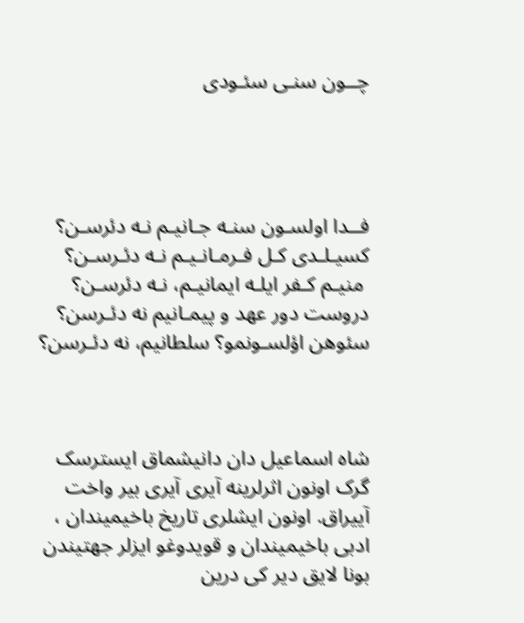چــون سنـی سئـودی




فــدا اولسـون سنـه جـانیـم نـه دئرسـن؟
کسیـلـدی کـل فـرمـانـیـم نـه دئـرسـن؟
 منیـم کـفر ایلـه ایمانیـم، نـه دئرسـن؟
دروست دور عهد و پیمـانیم نه دئـرسن؟
سئوهن اؤلسـونمو؟ سلطانیم، نه دئـرسن؟



شاه اسماعیل دان دانیشماق ایسترسک گرک اونون اثرلرینه آیری آیری بیر واخت آییراق. اونون ایشلری تاریخ باخیمیندان ، ادبی باخیمیندان و قویدوغو ایزلر جهتیندن بونا لایق دیر کی درین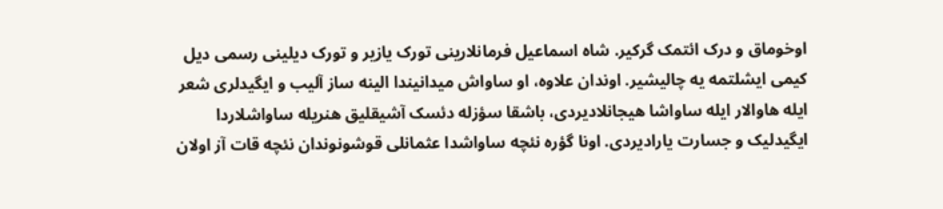اوخوماق و درک ائتمک گرکیر. شاه اسماعیل فرمانلارینی تورک یازیر و تورک دیلینی رسمی دیل کیمی ایشلتمه یه چالیشیر. اوندان علاوه، او ساواش میدانیندا الینه ساز آلیب و ایگیدلری شعر ایله هاوالار ایله ساواشا هیجانلادیردی، باشقا سؤزله دئسک آشیقلیق هنریله ساواشلاردا ایگیدلیک و جسارت یارادیردی. اونا گؤره نئچه ساواشدا عثمانلی قوشونوندان نئچه قات آز اولان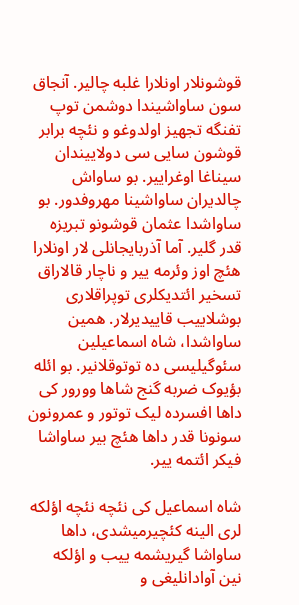قوشونلار اونلارا غلبه چالیر. آنجاق سون ساواشیندا دوشمن توپ تفنگه تجهیز اولدوغو و نئچه برابر قوشون سایی سی دولاییندان سیناغا اوغراییر. بو ساواش چالدیران ساواشینا مهروفدور. بو ساواشدا عثمان قوشونو تبریزه قدر گلیر. آما آذربایجانلی لار اونلارا هئچ اوز وئرمه ییر و ناچار قالاراق تسخیر ائتدیکلری توپراقلاری بوشلاییب قاییدیرلار. همین ساواشدا، شاه اسماعیلین سئوگیلیسی ده توتوقلانیر. بو ائله بؤیوک ضربه گنج شاها وورور کی داها افسرده لیک توتور و عمرونون سونونا قدر داها هئچ بیر ساواشا فیکر ائتمه ییر.

شاه اسماعیل کی نئچه نئچه اؤلکه لری الینه کئچیرمیشدی، داها ساواشا گیریشمه ییب و اؤلکه نین آوادانلیغی و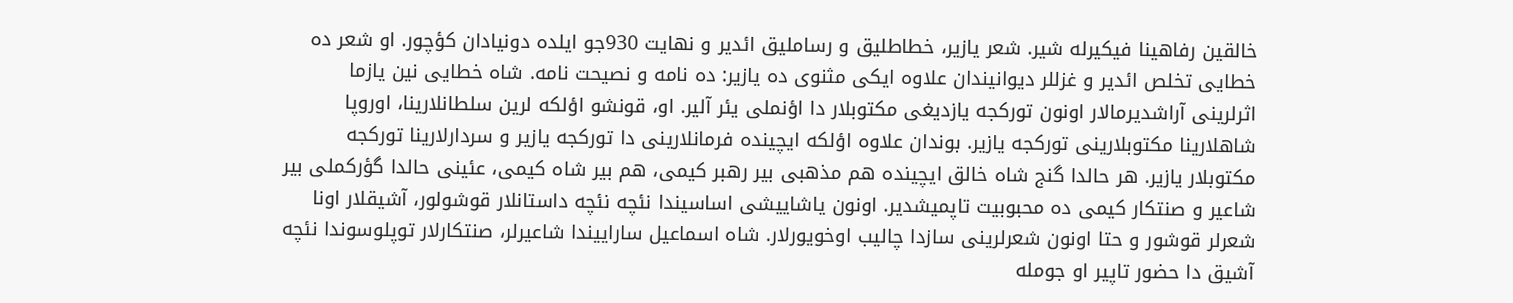خالقین رفاهینا فیکیرله شیر. شعر یازیر، خطاطلیق و رساملیق ائدیر و نهایت 930جو ایلده دونیادان کؤچور. او شعر ده خطایی تخلص ائدیر و غزللر دیوانیندان علاوه ایکی مثنوی ده یازیر: ده نامه و نصیحت نامه. شاه خطایی نین یازما اثرلرینی آراشدیرمالار اونون تورکجه یازدیغی مکتوبلار دا اؤنملی یئر آلیر. او، قونشو اؤلکه لرین سلطانلارینا، اوروپا شاهلارینا مکتوبلارینی تورکجه یازیر. بوندان علاوه اؤلکه ایچینده فرمانلارینی دا تورکجه یازیر و سردارلارینا تورکجه مکتوبلار یازیر. هر حالدا گنج شاه خالق ایچینده هم مذهبی بیر رهبر کیمی، هم بیر شاه کیمی، عئینی حالدا گؤرکملی بیر شاعیر و صنتکار کیمی ده محبوبیت تاپمیشدیر. اونون یاشاییشی اساسیندا نئچه نئچه داستانلار قوشولور، آشیقلار اونا شعرلر قوشور و حتا اونون شعرلرینی سازدا چالیب اوخویورلار. شاه اسماعیل ساراییندا شاعیرلر، صنتکارلار توپلوسوندا نئچه آشیق دا حضور تاپیر او جومله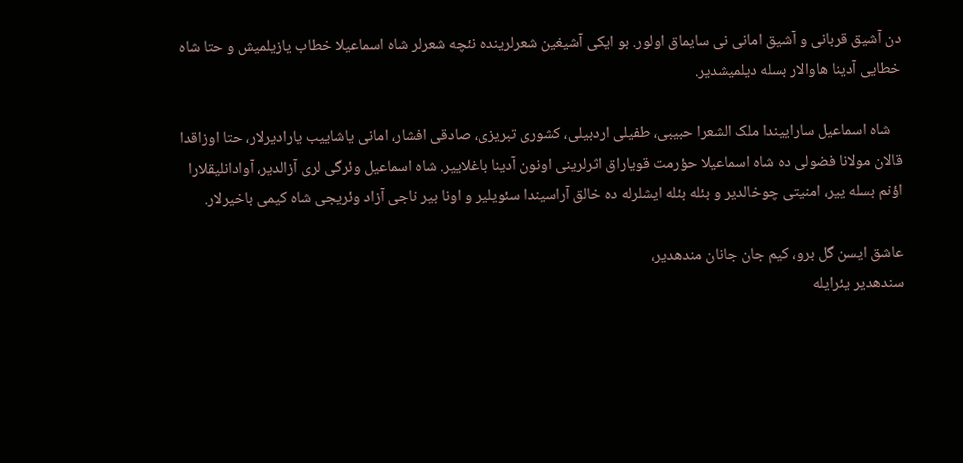دن آشیق قربانی و آشیق امانی نی سایماق اولور. بو ایکی آشیغین شعرلرینده نئچه شعرلر شاه اسماعیلا خطاب یازیلمیش و حتا شاه خطایی آدینا هاوالار بسله دیلمیشدیر.

   شاه اسماعیل ساراییندا ملک الشعرا حبیبی، طفیلی اردبیلی، کشوری تبریزی، صادقی افشار، امانی یاشاییب یارادیرلار، حتا اوزاقدا قالان مولانا فضولی ده شاه اسماعیلا حؤرمت قویاراق اثرلرینی اونون آدینا باغلاییر. شاه اسماعیل وئرگی لری آزالدیر، آوادانلیقلارا اؤنم بسله ییر، امنیتی چوخالدیر و بئله بئله ایشلرله ده خالق آراسیندا سئویلیر و اونا بیر ناجی آزاد وئریجی شاه کیمی باخیرلار.

عاشق ایسن گل برو، کیم جان جانان مندهدیر،
سندهدیر یئرایله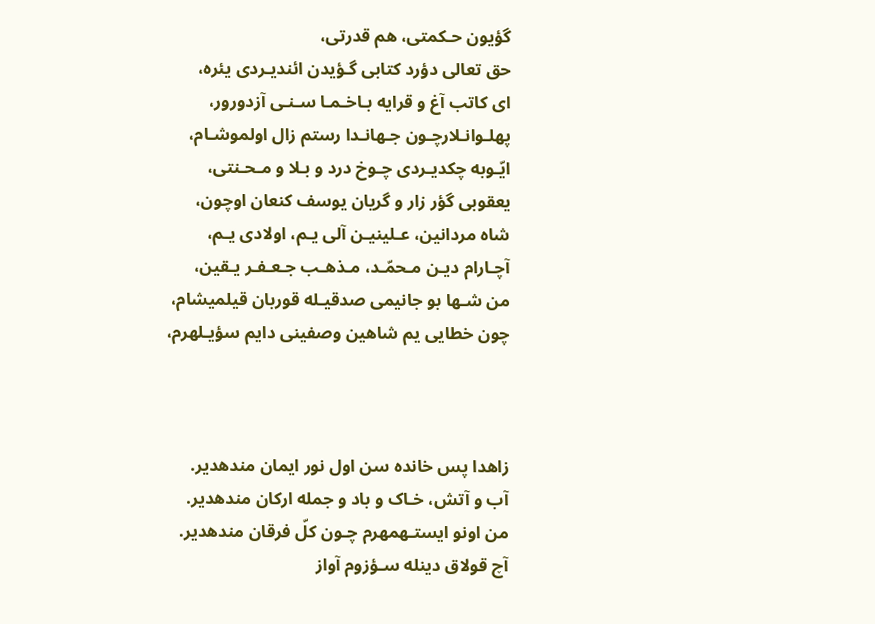گؤیون حـکمتی، هم قدرتی،
حق تعالی دؤرد کتابی گـؤیدن ائندیـردی یئره،
ای کاتب آغ و قرایه بـاخـمـا سـنـی آزدورور،
پهلـوانـلارچـون جـهانـدا رستم زال اولموشـام،
ایّـوبه چکدیـردی چـوخ درد و بـلا و مـحـنتی،
یعقوبی گؤر زار و گریان یوسف کنعان اوچون،
شاه مردانین، عـلینیـن آلی یـم، اولادی یـم،
آچـارام دیـن مـحمّـد، مـذهـب جـعـفـر یـقین،
من شـها بو جانیمی صدقیـله قوربان قیلمیشام،
چون خطایی یم شاهین وصفینی دایم سؤیـلهرم،



زاهدا پس خانده سن اول نور ایمان مندهدیر.
آب و آتش، خـاک و باد و جمله ارکان مندهدیر.
من اونو ایستـهمهرم چـون کلّ فرقان مندهدیر.
آچ قولاق دینله سـؤزوم آواز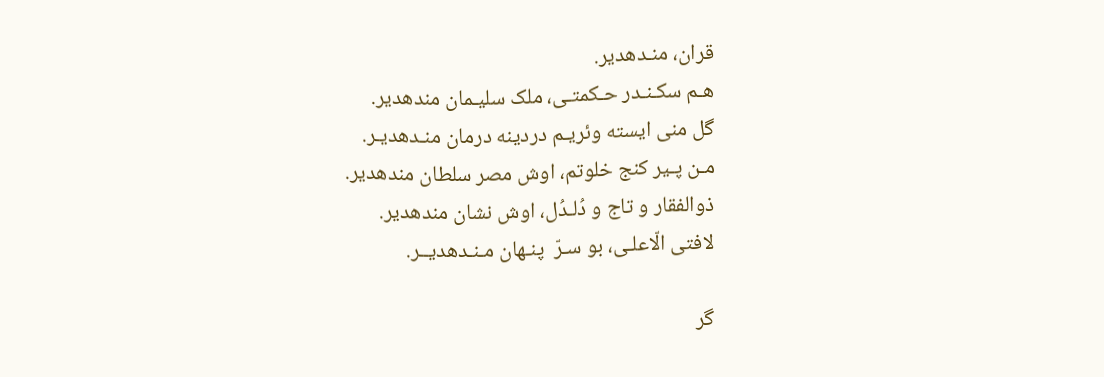قران، منـدهدیر.
هـم سکـنـدر حـکمتـی، ملک سلیـمان مندهدیر.
گل منی ایسته وئریـم دردینه درمان منـدهدیـر.
مـن پـیر کنج خلوتم، اوش مصر سلطان مندهدیر.
ذوالفقار و تاج و دُلـدُل، اوش نشان مندهدیر.
لافتی الّاعلـی، بو سـرّ  پنـهان مـنـدهدیــر.

گر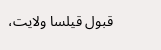قبول قیلسا ولایت،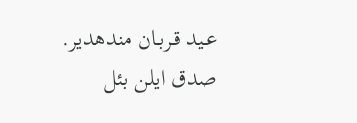عـید قـربـان مندهدیر.
صدق ایلن بئل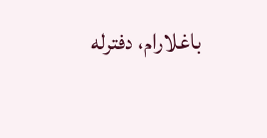باغلارام، دفترله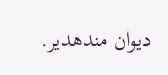دیوان مندهدیر.